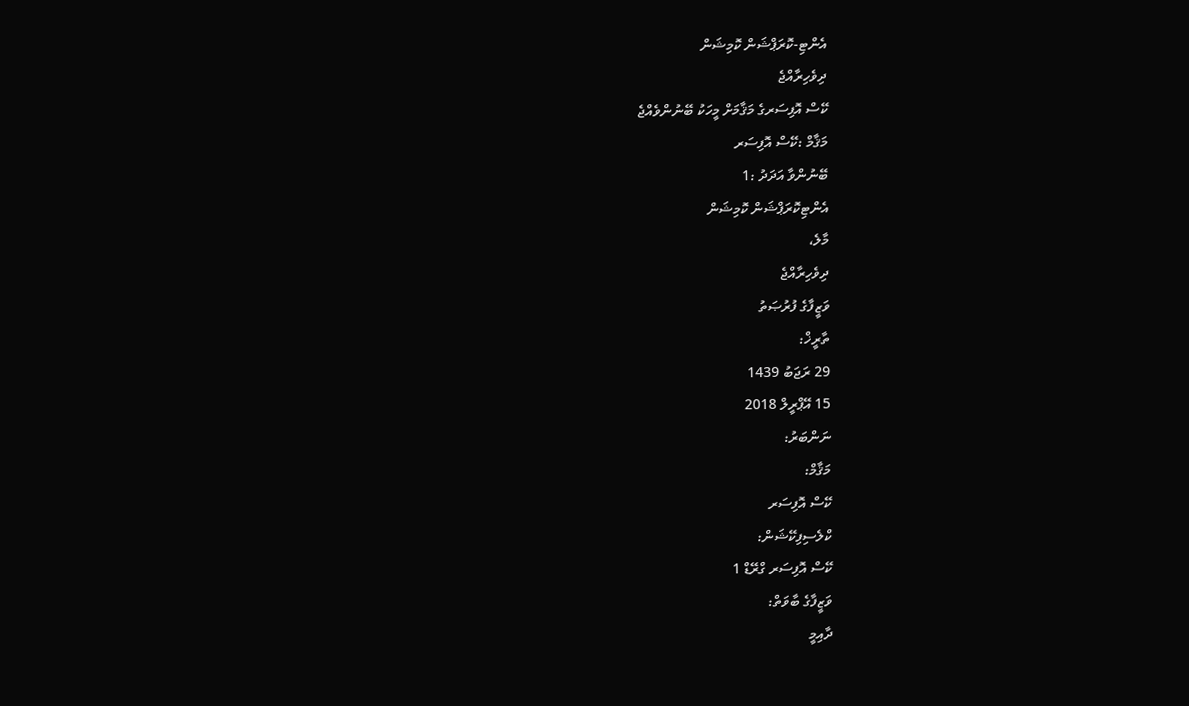އެންޓި-ކޮރަޕްޝަން ކޮމިޝަން
ދިވެހިރާއްޖެ
ކޭސް އޮފިސަރގެ މަޤާމަށް މީހަކު ބޭނުންވެއްޖެ
މަޤާމް :ކޭސް އޮފިސަރ
ބޭނުންވާ އަދަދު :1
އެންޓިކޮރަޕްޝަން ކޮމިޝަން
މާލެ،
ދިވެހިރާއްޖެ
ވަޒީފާގެ ފުރުޞަތު
ތާރީޚް:
29 ރަޖަބު 1439
15 އޭޕްރީލް 2018
ނަންބަރު:
މަޤާމް:
ކޭސް އޮފިސަރ
ކްލެސިފިކޭޝަން:
ކޭސް އޮފިސަރ ގްރޭޑް 1
ވަޒީފާގެ ބާވަތް:
ދާއިމީ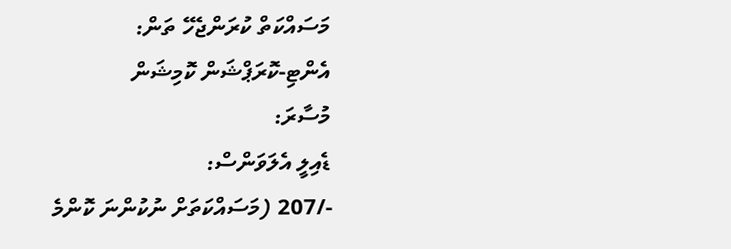މަސައްކަތް ކުރަންޖެހޭ ތަން:
އެންޓި-ކޮރަޕްޝަން ކޮމިޝަން
މުސާރަ:
ޑެއިލީ އެލަވަންސް:
-/207 (މަސައްކަތަށް ނުކުންނަ ކޮންމެ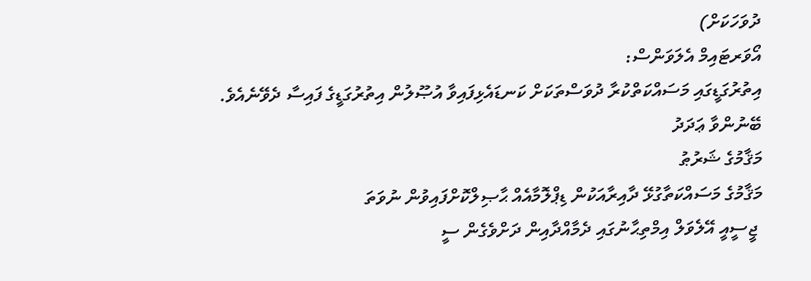ދުވަހަކަށް)
އޯވަރޓައިމް އެލަވަންސް:
އިތުރުގަޑީގައި މަސައްކަތްކުރާ ދުވަސްތަކަށް ކަނޑައެޅިފައިވާ އުޞޫލުން އިތުރުގަޑީގެ ފައިސާ ދެވޭނެއެވެ.
ބޭނުންވާ ޢަދަދު
މަޤާމުގެ ޝަރުޠު
މަޤާމުގެ މަސައްކަތާގުޅޭ ދާއިރާއަކުން ޑިޕްލޮމާއެއް ޙާޞިލްކޮށްފައިވުން ނުވަތަ
 ޖީސީއީ އޭލެވަލް އިމްތިޙާނުގައި ދެމާއްދާއިން ދަށްވެގެން ސީ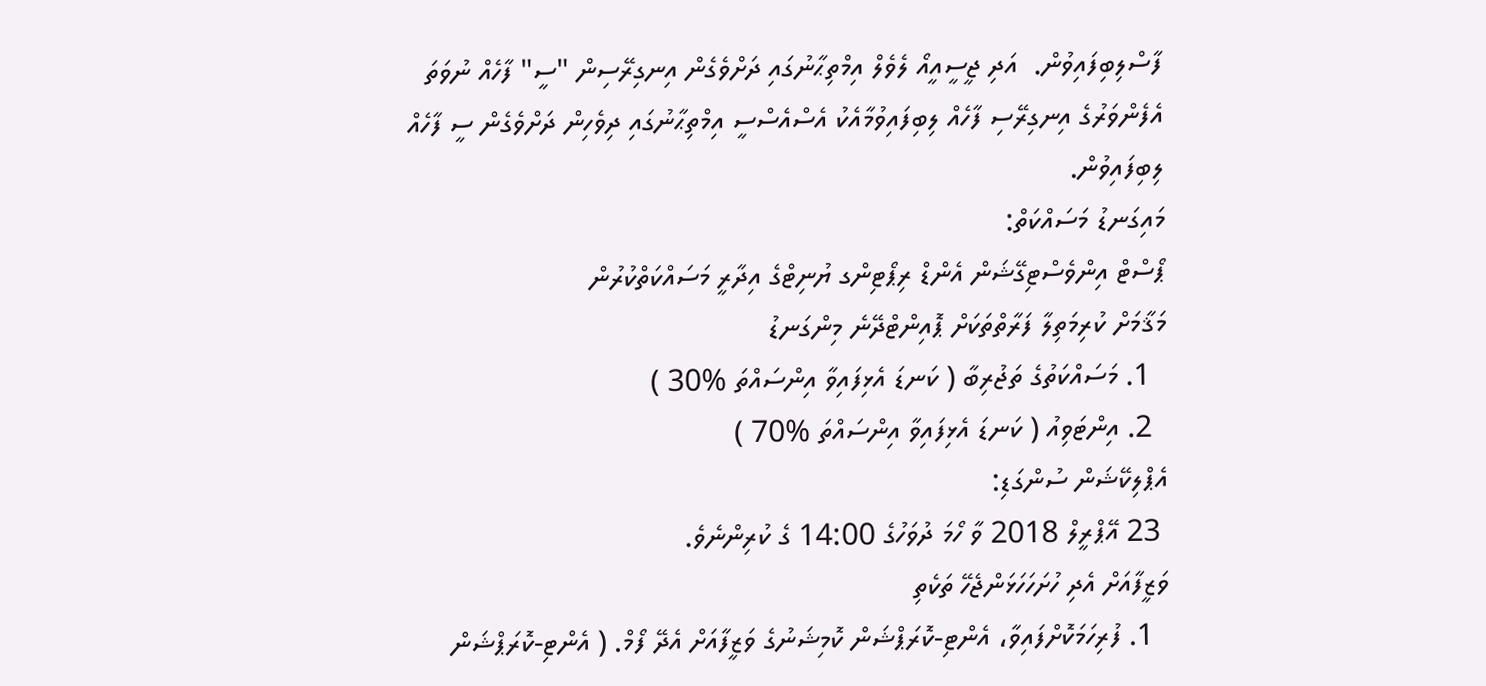ފާސްލިބިފައިވުން.  އަދި ޖީސީއީއޯ ލެވެލް އިމްތިޙާނުގައި ދަށްވެގެން އިނގިރޭސިން "ސީ" ފާހެއް ނުވަތަ އެފެންވަރުގެ އިނގިރޭސި ފާހެއް ލިބިފައިވުމާއެކު އެސްއެސްސީ އިމްތިޙާނުގައި ދިވެހިން ދަށްވެގެން ސީ ފާހެއް ލިބިފައިވުން.
މައިގަނޑު މަސައްކަތް:
ޕޯސްޓް އިންވެސްޓިގޭޝަން އެންޑް ރިޕޯޓިންގ ޔުނިޓްގެ އިދާރީ މަސައްކަތްކުރުން
މަޤާމަށް ކުރިމަތިލާ ފަރާތްތަކަށް ޕޮއިންޓްދޭނެ މިންގަނޑު
  1. މަސައްކަތުގެ ތަޖުރިބާ ( ކަނޑަ އެޅިފައިވާ އިންސައްތަ %30 )
  2. އިންޓަވިއު ( ކަނޑަ އެޅިފައިވާ އިންސައްތަ %70 )
އެޕްލިކޭޝަން ސުންގަޑި:
 23 އޭޕްރީލް 2018 ވާ ހޯމަ ދުވަހުގެ 14:00 ގެ ކުރިންނެވެ.
ވަޒީފާއަށް އެދި ހުށަހަހަޅަންޖެހޭ ތަކެތި
  1. ފުރިހަމަކޮށްފައިވާ، އެންޓި-ކޮރަޕްޝަން ކޮމިޝަނުގެ ވަޒީފާއަށް އެދޭ ފޯމް. ( އެންޓި-ކޮރަޕްޝަން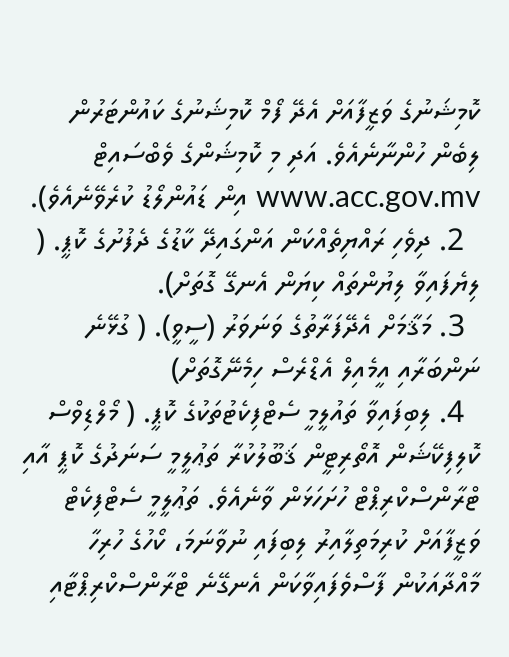ކޮމިޝަނުގެ ވަޒީފާއަށް އެދޭ ފޯމް ކޮމިޝަނުގެ ކައުންޓަރުން ލިބެން ހުންނާނެއެވެ. އަދި މި ކޮމިޝަންގެ ވެބްސައިޓް www.acc.gov.mv އިން ޑައުންލޯޑު ކުރެވޭނެއެވެ).
  2. ދިވެހި ރައްޔިތެއްކަން އަންގައިދޭ ކާޑުގެ ދެފުށުގެ ކޮޕީ. ( ލިޔެފައިވާ ލިޔުންތައް ކިޔަން އެނގޭ ގޮތަށް).
  3. މަޤާމަށް އެދޭފަރާތުގެ ވަނަވަރު (ސީވީ). ( ގުޅޭނެ ނަންބަރާއި އީމެއިލް އެޑްރެސް ހިމެނޭގޮތަށް)
  4. ލިބިފައިވާ ތައުލީމީ ސެޓްފިކެޓުތަކުގެ ކޮޕީ. ( މޯލްޑިވްސް ކޮލިފިކޭޝަން އޮތޯރިޓީން ޤަބޫލުކުރާ ތަޢުލީމީ ސަނަދުގެ ކޮޕީ އާއި ޓްރާންސްކްރިޕްޓް ހުށަހަޅަން ވާނެއެވެ. ތަޢުލީމީ ސެޓްފިކެޓް ވަޒީފާއަށް ކުރިމަތިލާއިރު ލިބިފައި ނުވާނަމަ، ކޯހުގެ ހުރިހާ މާއްދާއަކުން ފާސްވެފައިވާކަން އެނގޭނެ ޓްރާންސްކްރިޕްޓާއި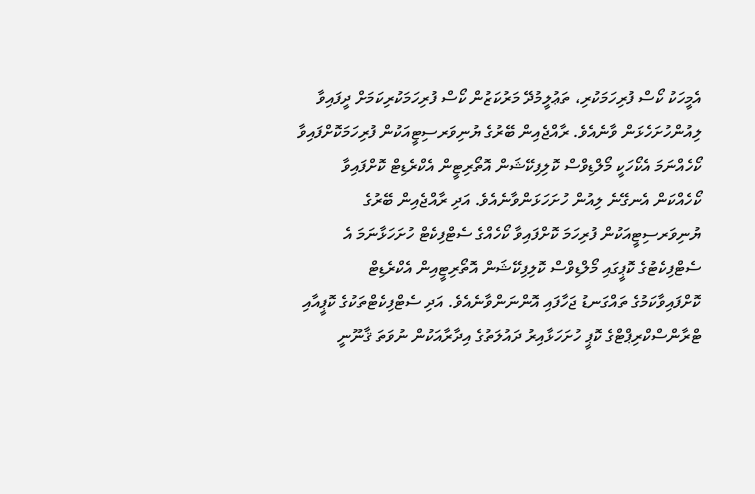އެމީހަކު ކޯސް ފުރިހަމަކުރި، ތަޢުލީމުދޭ މަރުކަޒުން ކޯސް ފުރިހަމަކުރިކަމަށް ދީފައިވާ ލިއުންހުށަހެޅަން ވާނެއެވެ. ރާއްޖެއިން ބޭރުގެ ޔުނިވަރސިޓީއަކުން ފުރިހަމަކޮށްފައިވާ ކޯހެއްނަމަ އެކޯހަކީ މޯލްޑިވްސް ކޮލިފިކޭޝަން އޮތޯރިޓީން އެކްރެޑިޓް ކޮށްފައިވާ ކޯހެއްކަން އެނގޭނެ ލިއުން ހުށަހަޅަންވާނެއެވެ. އަދި ރާއްޖެއިން ބޭރުގެ ޔުނިވަރސިޓީއަކުން ފުރިހަމަ ކޮށްފައިވާ ކޯހެއްގެ ސެޓްފިކެޓް ހުށަހަޅާނަމަ އެ ސެޓްފިކެޓުގެ ކޮޕީގައި މޯލްޑިވްސް ކޮލިފިކޭޝަން އޮތޯރިޓީއިން އެކްރެޑިޓް ކޮށްފައިވާކަމުގެ ތައްގަނޑު ޖަހާފައި އޮންނަންވާނެއެވެ. އަދި ސެޓްފިކެޓްތަކުގެ ކޮޕީއާއި ޓްރާންސްކްރިޕްޓްގެ ކޮޕީ ހުށަހަޅާއިރު ދައުލަތުގެ އިދާރާއަކުން ނުވަތަ ޤާނޫނީ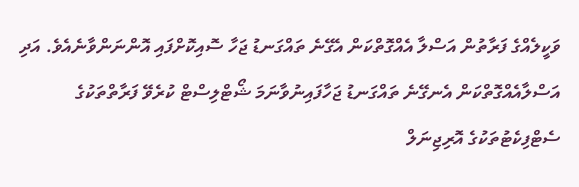ވަކީލެއްގެ ފަރާތުން އަސްލާ އެއްގޮތްކަން އެގޭނެ ތައްގަނޑު ޖަހާ ސޮއިކޮށްފައި އޮންނަންވާނެއެވެ. އަދި އަސްލާއެއްގޮތްކަން އެނގޭނެ ތައްގަނޑު ޖަހާފައިނުވާނަމަ ޝޯޓްލިސްޓް ކުރެވޭ ފަރާތްތަކުގެ ސެޓްފިކެޓުތަކުގެ އޮރިޖިނަލް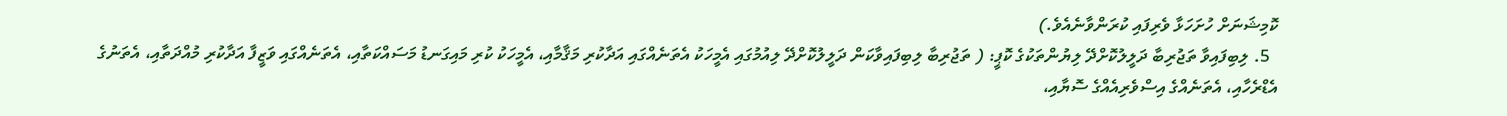ކޮމިޝަނަށް ހުށަހަޅާ ވެރިފައި ކުރަންވާނެއެވެ.)
  5. ލިބިފައިވާ ތަޖުރިބާ ދަލީލުކޮށްދޭ ލިޔުންތަކުގެ ކޮޕީ: ( ތަޖުރިބާ ލިބިފައިވާކަން ދަލީލުކޮށްދޭ ލިއުމުގައި އެމީހަކު އެތަނެއްގައި އަދާކުރި މަޤާމާއި، އެމީހަކު ކުރި މައިގަނޑު މަސައްކަތާއި، އެތަނެއްގައި ވަޒީފާ އަދާކުރި މުއްދަތާއި، އެތަނުގެ އެޑްރެހާއި، އެތަނެއްގެ އިސްވެރިއެއްގެ ސޮޔާއި،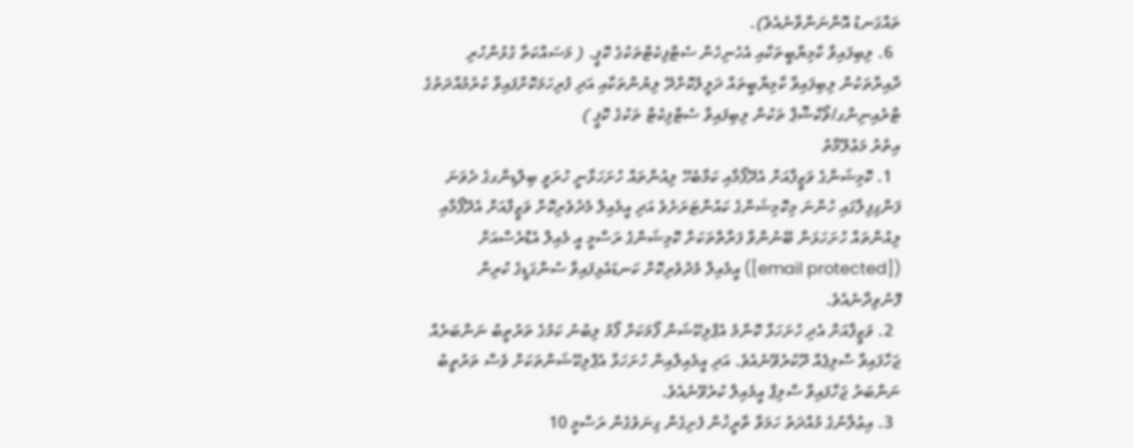ތައްގަނޑު އޮންނަންވާނެއެވެ).
  6. ލިބިފައިވާ ކާމިޔާބީތަކާއި އެހެނިހެން ސެޓްފިކެޓްތަކުގެ ކޮޕީ. ( މަސައްކަތާ ގުޅުންހުރި ދާއިރާތަކުން ލިބިފައިވާ ކާމިޔާބީތައް ދަލީލުކޮށްދޭ ލިޔުންތަކާއި އަދި ފުރިހަމަކޮށްފައިވާ ކުރުމުއްދަތުގެ ޓްރެއިނިންގ/ވޯކްޝޮޕް ތަކުން ލިބިފައިވާ ސެޓްފިކެޓް ތަކުގެ ކޮޕީ )
އިތުރު މަޢުލޫމާތު
  1. ކޮމިޝަންގެ ވަޒީފާއަށް އެދޭފޯމާއި ކަމާބެހޭ ލިއުންތައް ހުށަހަޅާނީ ހުރަވީ ބިލްޑިންގގެ ދެވަނަ ފަންގިފިލާގައި ހުންނަ މިކޮމިޝަންގެ ކައުންޓަރަށެވެ އަދި އީމެއިލް މެދުވެރިކޮށް ވަޒީފާއަށް އެދޭފޯމާއި ލިއުންތައް ހުށަހަޅަން ބޭނުންވާ ފަރާތްތަކަށް ކޮމިޝަންގެ ރަސްމީ އީ މެއިލް އެޑްރެސްއަށް ([email protected]) އީމެއިލް މެދުވެރިކޮށް ކަނޑައެޅިފައިވާ ސުންގަޑީގެ ކުރިން ފޮނުވިދާނެއެވެ.
  2. ވަޒީފާއަށް އެދި ހުށަހަޅާ ކޮންމެ އެޕްލިކޭޝަން ފޯމަކަށް ފޯމު ލިބުނު ކަމުގެ ތަރުތީބު ނަންބަރެއް ޖަހާފައިވާ ސްލިޕެއް ދޫކުރެވޭނެއެވެ. އަދި އީމެއިލްއިން ހުށަހަޅާ އެޕްލިކޭޝަންތަކަށް ވެސް ތަރުތީބު ނަންބަރު ޖަހާފައިވާ ސްލިޕް އީމެއިލް ކުރެވޭނެއެވެ.
  3. އިޢުލާނުގެ މުއްދަތު ހަމަވާ ތާރީޚުން ފެށިގެން ގިނަވެގެން ރަސްމީ 10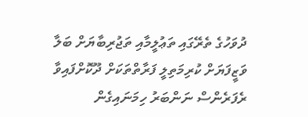ދުވަހުގެ ތެރޭގައި ތަޢުލީމާއި ތަޖުރިބާޔަށް ބަލާ ވަޒީފަޔަށް ކުރިމަތިލީ ފަރާތްތަކަށް ދޫކޮށްފައިވާ ރެފަރެންސް ނަންބަރު ހިމަނައިގެން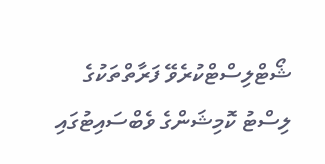ޝޯޓްލިސްޓްކުރެވޭ ފަރާތްތަކުގެ ލިސްޓު ކޮމިޝަންގެ ވެބްސައިޓުގައި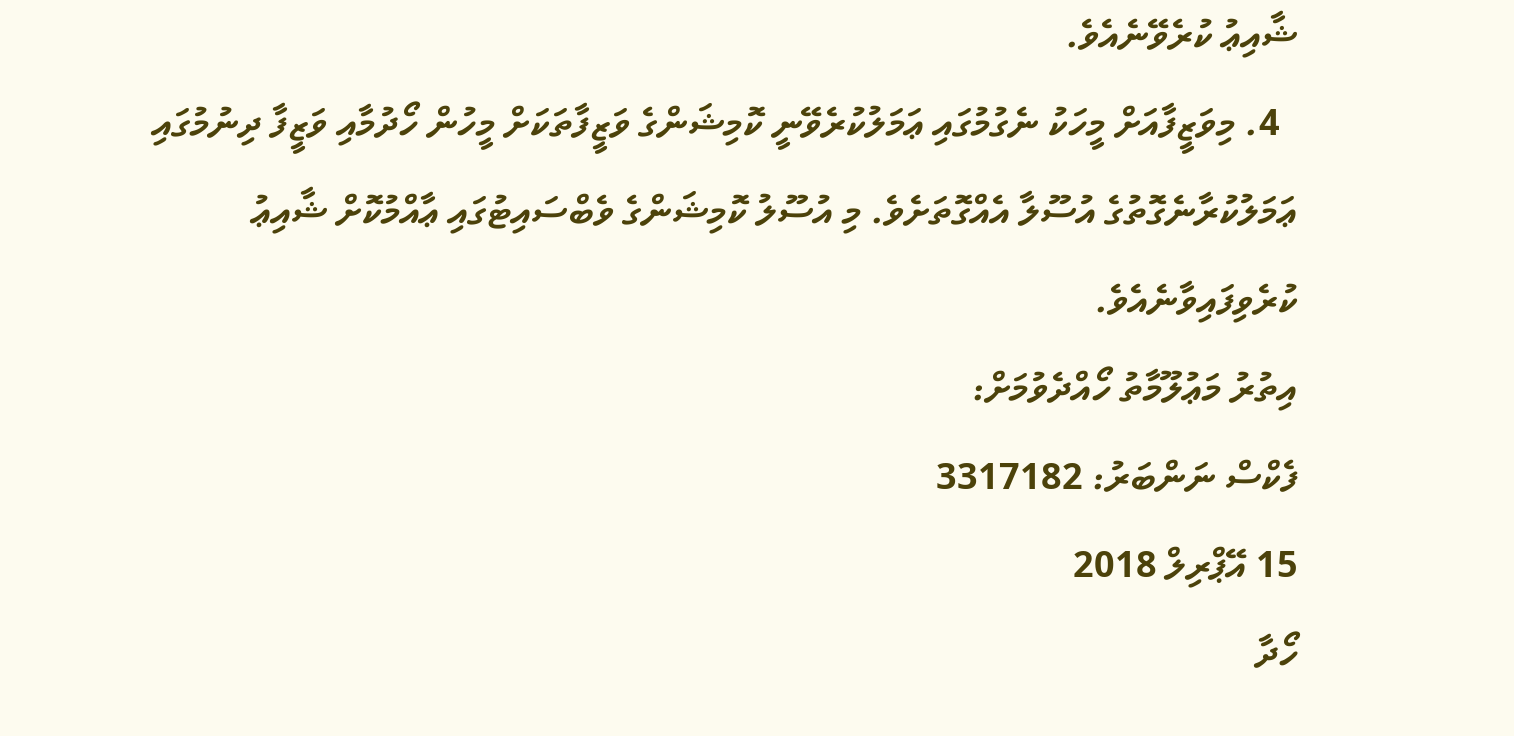ޝާއިޢު ކުރެވޭނެއެވެ.
  4. މިވަޒީފާއަށް މީހަކު ނެގުމުގައި ޢަމަލުކުރެވޭނީ ކޮމިޝަންގެ ވަޒީފާތަކަށް މީހުން ހޯދުމާއި ވަޒީފާ ދިނުމުގައި ޢަމަލުކުރާނެގޮތުގެ އުސޫލާ އެއްގޮތަށެވެ. މި އުސޫލު ކޮމިޝަންގެ ވެބްސައިޓުގައި ޢާއްމުކޮށް ޝާއިޢު ކުރެވިފައިވާނެއެވެ.
އިތުރު މަޢުލޫމާތު ހޯއްދެވުމަށް:
ފެކްސް ނަންބަރު: 3317182
15 އޭޕްރިލް 2018
ހޯދާ